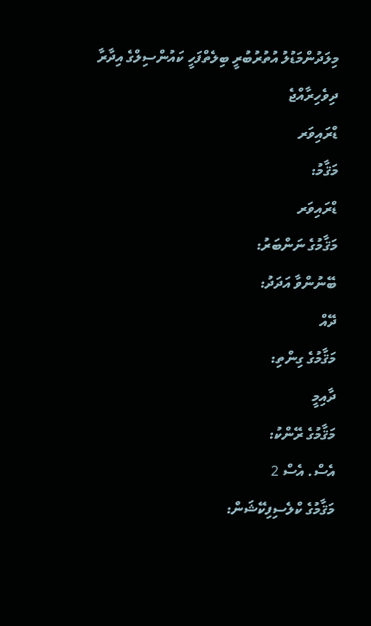މިލަދުންމަޑުލު އުތުރުބުރީ ބިލެތްފަހީ ކައުންސިލްގެ އިދާރާ
ދިވެހިރާއްޖެ
ޑްރައިވަރ
މަޤާމު:
ޑްރައިވަރ
މަޤާމުގެ ނަންބަރު:
ބޭނުންވާ އަދަދު:
ދޭއް
މަޤާމުގެ ގިންތި:
ދާއިމީ
މަޤާމުގެ ރޭންކު:
އެސް. އެސް 2
މަޤާމުގެ ކްލެސިފިކޭޝަން: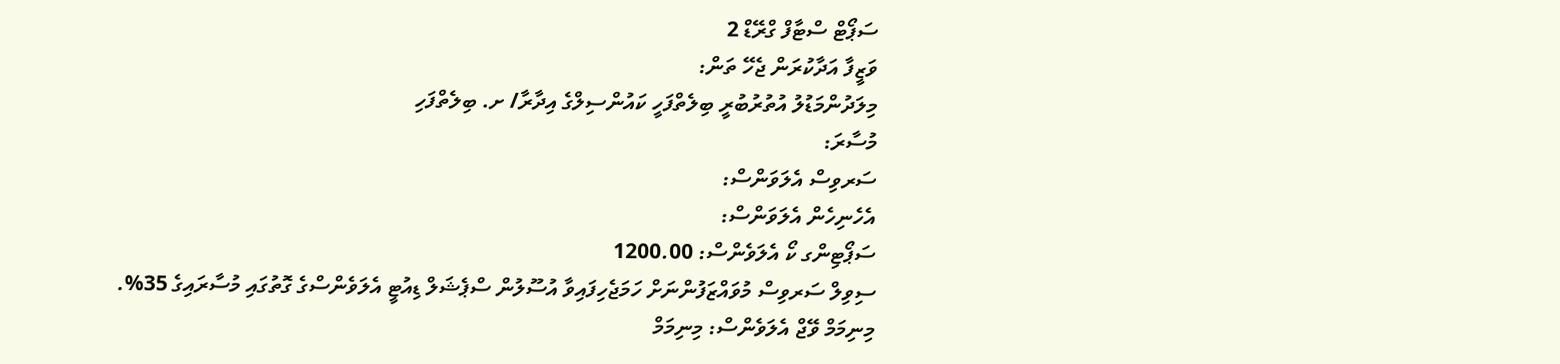ސަޕޯޓް ސްޓާފް ގްރޭޑް 2
ވަޒީފާ އަދާކުރަން ޖެހޭ ތަން:
މިލަދުންމަޑުލު އުތުރުބުރީ ބިލެތްފަހީ ކައުންސިލްގެ އިދާރާ/ ށ. ބިލެތްފަހި
މުސާރަ:
ސަރވިސް އެލަވަންސް:
އެހެނިހެން އެލަވަންސް:
ސަޕޯޓިންގ ކޯ އެލަވެންސް: 1200.00
ސިވިލް ސަރވިސް މުވައްޒަފުންނަށް ހަމަޖެހިފައިވާ އުސޫލުން ސްޕެޝަލް ޑިއުޓީ އެލަވެންސްގެ ގޮތުގައި މުސާރައިގެ 35%.
މިނިމަމް ވޭޖް އެލަވެންސް: މިނިމަމް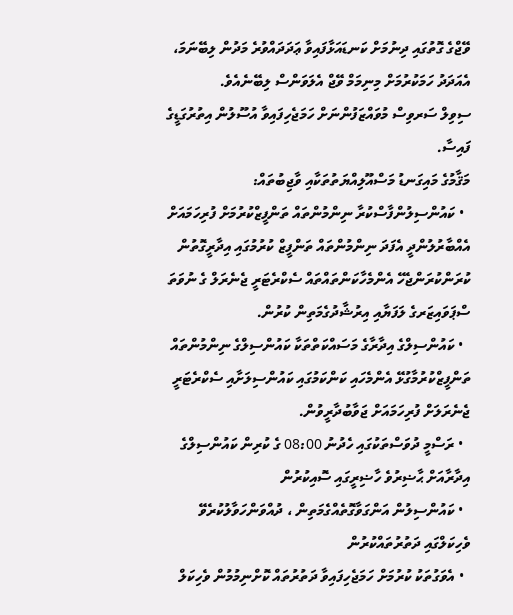ވޭޖްގެ ގޮތުގައި ދިނުމަށް ކަނޑައަޅާފައިވާ ޢަދަދައްވުރެ މަދުން ލިބޭނަމަ، އެއަދަދު ހަމަކުރުމަށް މިނިމަމް ވޭޖް އެލަވަންސް ލިބޭނެއެވެ.
ސިވިލް ސަރވިސް މުވައްޒަފުންނަށް ހަމަޖެހިފައިވާ އުސޫލުން އިތުރުގަޑީގެ ފައިސާ.
މަޤާމުގެ މައިގަނޑު މަސްއޫލިއްޔަތުތަކާއި ވާޖިބުތައް:
  • ކައުންސިލުންފާސްކުރާ ނިންމުންތައް ތަންފީޒްކުރުމަށް ފުރިހަމައަށް އެއްބާރުލުންދީ އެފަދަ ނިންމުންތައް ތަންފީޒް ކުރުމުގައި އިދާރީގޮތުން ކުރަންކުރަންޖެހޭ އެންމެހާކަންތައްތައް ސެކްރެޓަރީ ޖެނެރަލް ގެ ނުވަތަ ސްޕަވައިޒަރގެ ލަފަޔާއި އިރުޝާދުގެމަތިން ކުރުން.
  • ކައުންސިލްގެ އިދާރާގެ މަސައްކަތްތަކާ ކައުންސިލްގެ ނިންމުންތައް ތަންފީޒްކުރުމާގުޅޭ އެންމެހައި ކަންކަމުގައި ކައުންސިލަށާއި ސެކްރެޓަރީ ޖެނެރަލަށް ފުރިހަމައަށް ޖަވާބުދާރީވުން.
  • ރަސްމީ ދުވަސްތަކުގައި ހެދުނު 08:00 ގެ ކުރިން ކައުންސިލްގެ އިދާރާއަށް ޙާޟިރުވެ ހާޟިރީގައި ސޮއިކުރުން
  • ކައުންސިލުން އަންގަވާގޮތެއްގެމަތިން ، ދުއްވަންހަވާލުކުރެވޭ ވެހިކަލްގައި ދަތުރުތައްކުރުން
  • އެވަގުތަކު ކުރުމަށް ހަމަޖެހިފައިވާ ދަތުރުތައް ކޮށްނިމުމުން ވެހިކަލް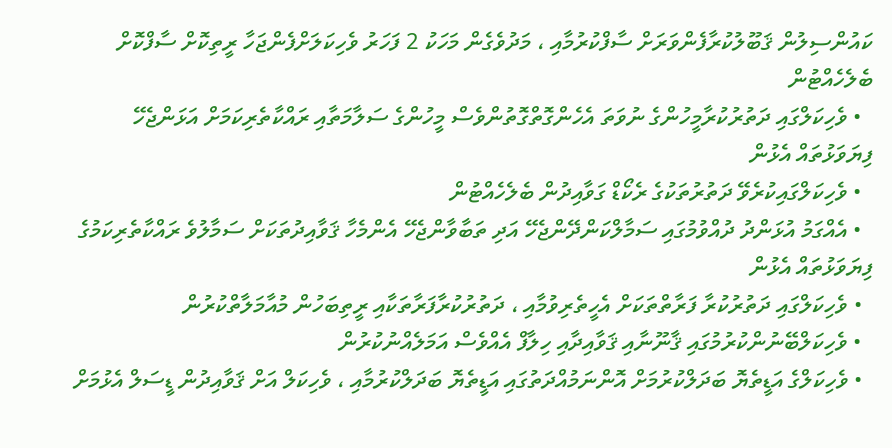ކައުންސިލުން ޤަބޫލުކުރާފެންވަރަށް ސާފްކުރުމާއި ، މަދުވެގެން މަހަކު 2 ފަހަރު ވެހިކަލަށްފެންޖަހާ ރީތިކޮށް ސާފްކޮށް ބެލެހެއްޓުން
  • ވެހިކަލްގައި ދަތުރުކުރާމީހުންގެ ނުވަތަ އެހެންގޮތްގޮތުންވެސް މީހުންގެ ސަލާމަތާއި ރައްކާތެރިކަމަށް އަޅަންޖެހޭ ފިޔަވަޅުތައް އެޅުން
  • ވެހިކަލްގައިކުރެވޭ ދަތުރުތަކުގެ ރެކޯޑް ގަވާއިދުން ބެލެހެއްޓުން
  • އެއްގަމު އުޅަންދު ދުއްވުމުގައި ސަމާލްކަންދޭންޖެހޭ އަދި ތަބާވާންޖެހޭ އެންމެހާ ޤަވާއިދުތަކަށް ސަމާލުވެ ރައްކާތެރިކަމުގެ ފިޔަވަޅުތައް އެޅުން
  • ވެހިކަލްގައި ދަތުރުކުރާ ފަރާތްތަކަށް އެހީތެރިވުމާއި ، ދަތުރުކުރާފަރާތަކާއި ރީތިބަހުން މުއާމަލާތްކުރުން
  • ވެހިކަލްބޭނުންކުރުމުގައި ޤާނޫނާއި ޤަވާއިދާއި ހިލާފް އެއްވެސް އަމަލެއްނުކުރުން
  • ވެހިކަލްގެ އަޑީތެޔޮ ބަދަލްކުރުމަށް އޮންނަމުއްދަތުގައި އަޑީތެޔޮ ބަދަލްކުރުމާއި ، ވެހިކަލް އަށް ޤަވާއިދުން ޑީސަލް އެޅުމަށް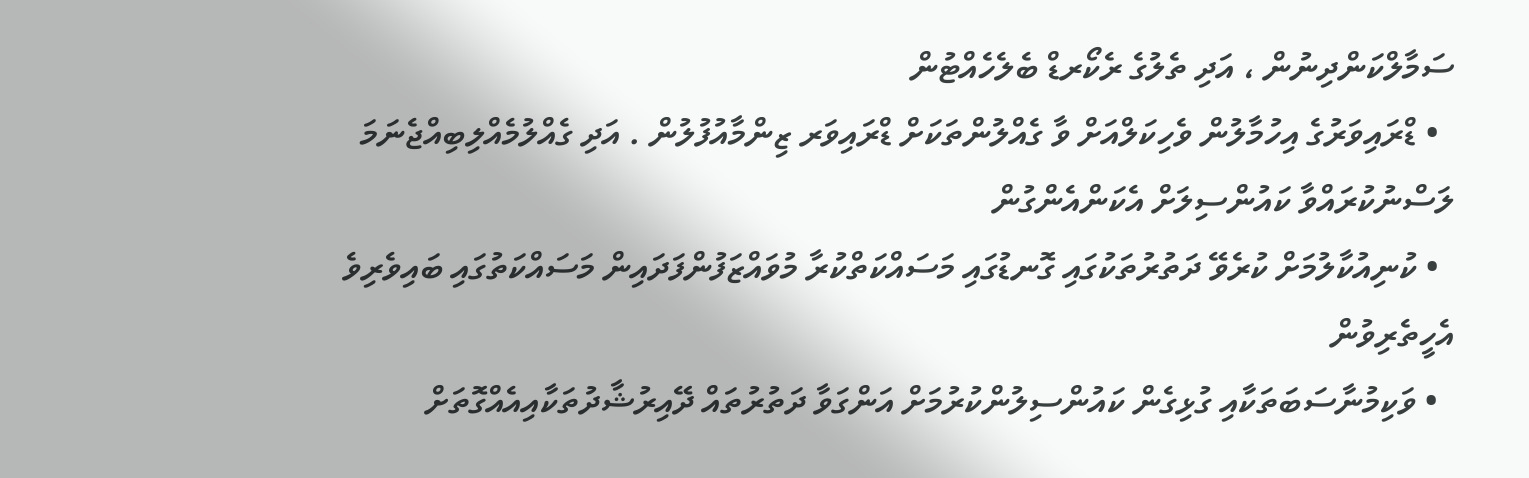ސަމާލްކަންދިނުން ، އަދި ތެލުގެ ރެކޯރޑް ބެލެހެއްޓުން
  • ޑްރައިވަރުގެ އިހުމާލުން ވެހިކަލްއަށް ވާ ގެއްލުންތަކަށް ޑްރައިވަރ ޒިންމާއުފުލުން . އަދި ގެއްލުމެއްލިބިއްޖެނަމަ ލަސްނުކުރައްވާ ކައުންސިލަށް އެކަންއެންގުން
  • ކުނިއުކާލުމަށް ކުރެވޭ ދަތުރުތަކުގައި ގޮނޑުގައި މަސައްކަތްކުރާ މުވައްޒަފުންފަދައިން މަސައްކަތުގައި ބައިވެރިވެ އެހީތެރިވުން
  • ވަކިމުނާސަބަތަކާއި ގުޅިގެން ކައުންސިލުންކުރުމަށް އަންގަވާ ދަތުރުތައް ދޭއިރުޝާދުތަކާއިއެއްގޮތަށް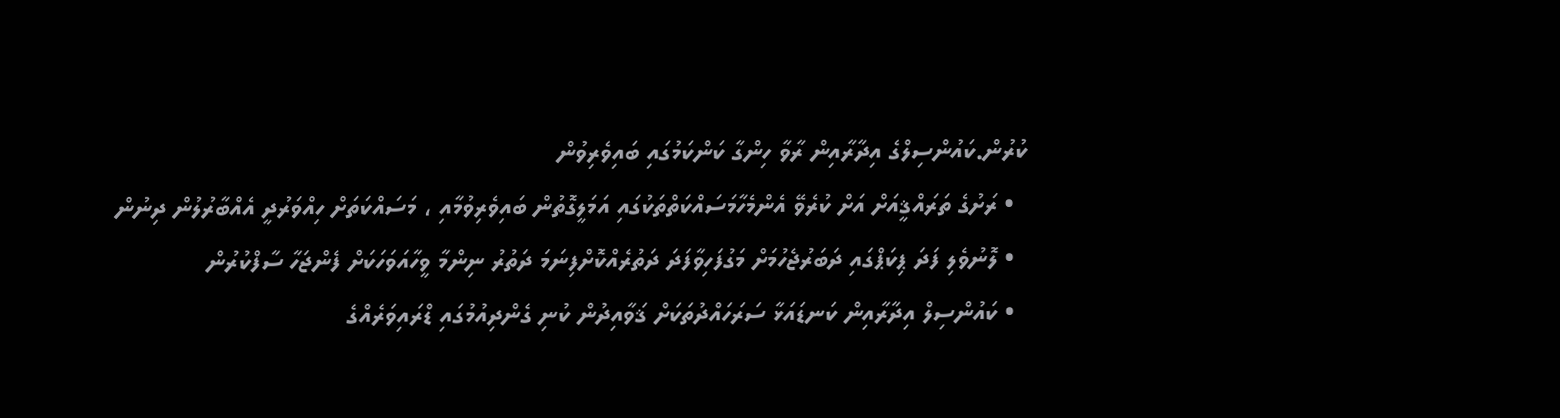ކުރުން.ކައުންސިލްގެ އިދާރާއިން ރާވާ ހިންގާ ކަންކަމުގައި ބައިވެރިވުން
  • ރަށުގެ ތަރައްޤީއަށް އަށް ކުރެވޭ އެންމެހާމަސައްކަތްތަކުގައި އަމަލީގޮތުން ބައިވެރިވުމާއި ، މަސައްކަތަށް ހިއްވަރުދީ އެއްބާރުލުން ދިނުން
  • ލޮނުވެލި ފަދަ ޕިކަޕްގައި ދަބަރުޖެހުމަށް މަގުފަހިވާފަދަ ދަތުރެއްކޮށްފިނަމަ ދަތުރު ނިންމާ ވީހާއަވަހަކަށް ފެންޖަހާ ސާފްކުރުން
  • ކައުންސިލް އިދާރާއިން ކަނޑައަޅާ ސަރަހައްދުތަކަށް ޤަވާއިދުން ކުނި ގެންދިއުމުގައި ޑްރައިވަރެއްގެ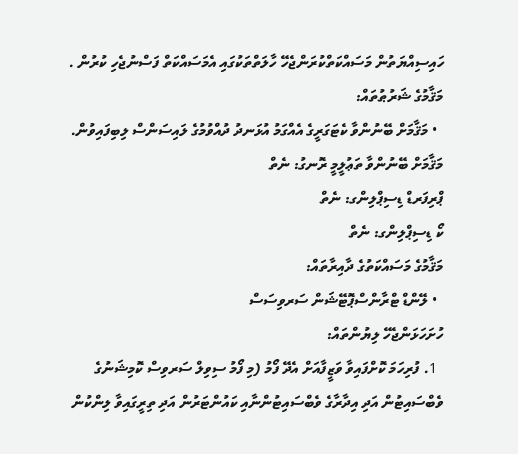ހައިސިއްޔަތުން މަސައްކަތްކުރަންޖެހޭ ހާލަތްތަކުގައި އެމަސައްކަތް ފަސްނުޖެހި ކުރުން .
މަޤާމުގެ ޝަރުޠުތައް:
  • މަޤާމަށް ބޭނުންވާ ކެޓަގަރީގެ އެއްގަމު އުޅަނދު ދުއްވުމުގެ ލައިސަންސް ލިބިފައިވުން.
މަޤާމަށް ބޭނުންވާ ތަޢުލީމީ ރޮނގު: ނެތް
ޕްރިފަރޑް ޑިސިޕްލިންގ: ނެތް
ކޯ ޑިސިޕްލިންގ: ނެތް
މަޤާމުގެ މަސައްކަތުގެ ދާއިރާތައް:
  • ލޭންޑް ޓްރާންސްޕޮޓޭޝަން ސަރވިސަސް
ހުށަހަޅަންޖެހޭ ލިޔުންތައް:
  1. ފުރިހަމަ ކޮށްފައިވާ ވަޒީފާއަށް އެދޭ ފޯމު (މި ފޯމު ސިވިލް ސަރވިސް ކޮމިޝަނުގެ ވެބްސައިޓުން އަދި އިދާރާގެ ވެބްސައިޓުންނާއި ކައުންޓަރުން އަދި ތިރީގައިވާ ލިންކުން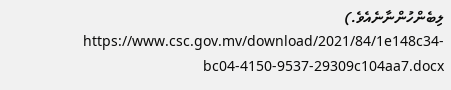ލިބެންހުންނާނެއެވެ.)  https://www.csc.gov.mv/download/2021/84/1e148c34-bc04-4150-9537-29309c104aa7.docx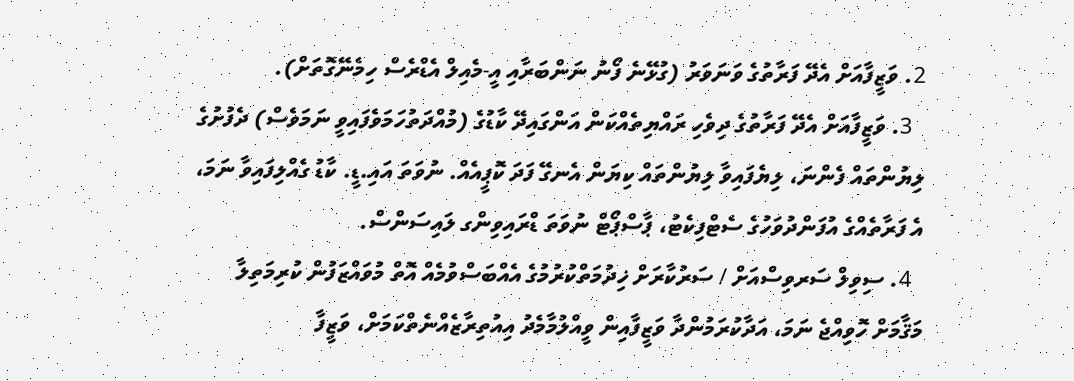2. ވަޒީފާއަށް އެދޭ ފަރާތުގެ ވަނަވަރު (ގުޅޭނެ ފޯނު ނަންބަރާއި އީ-މެއިލް އެޑްރެސް ހިމެނޭގޮތަށް).
  3. ވަޒީފާއަށް އެދޭ ފަރާތުގެ ދިވެހި ރައްޔިތެއްކަން އަންގައިދޭ ކާޑުގެ (މުއްދަތުހަމަވެފައިވީ ނަމަވެސް) ދެފުށުގެ ލިޔުންތައް ފެންނަ، ލިޔެފައިވާ ލިޔުންތައް ކިޔަން އެނގޭ ފަދަ ކޮޕީއެއް. ނުވަތަ އައި.ޑީ. ކާޑު ގެއްލިފައިވާ ނަމަ، އެ ފަރާތެއްގެ އުފަންދުވަހުގެ ސެޓްފިކެޓު، ޕާސްޕޯޓް ނުވަތަ ޑްރައިވިންގ ލައިސަންސް.
  4. ސިވިލް ސަރވިސްއަށް / ސަރުކާރަށް ޚިދުމަތްކުރުމުގެ އެއްބަސްވުމެއް އޮތް މުވައްޒަފުން ކުރިމަތިލާ މަޤާމަށް ހޮވިއްޖެ ނަމަ، އަދާކުރަމުންދާ ވަޒީފާއިން ވީއްލުމާމެދު އިއުތިރާޒެއްނެތްކަމަށް، ވަޒީފާ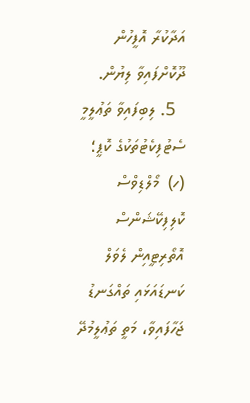އަދާކުރާ އޮފީހުން ދޫކޮށްފައިވާ ލިޔުން.
  5. ލިބިފައިވާ ތަޢުލީމީ ސެޓުފިކެޓުތަކުގެ ކޮޕީ؛
(ހ)  މޯލްޑިވްސް ކޮލިފިކޭޝަންސް އޮތޯރިޓީއިން ލެވަލް ކަނޑައަޅައި ތައްގަނޑު ޖަހާފައިވާ، މަތީ ތަޢުލީމުދޭ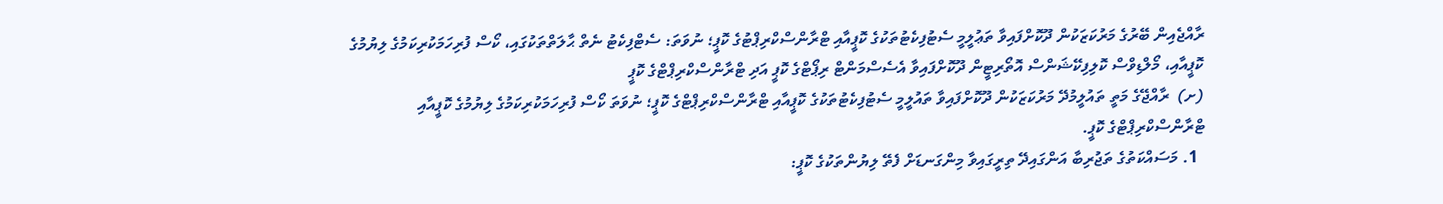ރާއްޖެއިން ބޭރުގެ މަރުކަޒަކުން ދޫކޮށްފައިވާ ތަޢުލީމީ ސެޓުފިކެޓުތަކުގެ ކޮޕީއާއި ޓްރާންސްކްރިޕްޓުގެ ކޮޕީ؛ ނުވަތަ: ސެޓްފިކެޓު ނެތް ޙާލަތްތަކުގައި، ކޯސް ފުރިހަމަކުރިކަމުގެ ލިޔުމުގެ ކޮޕީއާއި، މޯލްޑިވްސް ކޮލިފިކޭޝަންސް އޮތޯރިޓީން ދޫކޮށްފައިވާ އެސެސްމަންޓް ރިޕޯޓްގެ ކޮޕީ އަދި ޓްރާންސްކްރިޕްޓްގެ ކޮޕީ
(ށ)  ރާއްޖޭގެ މަތީ ތައުލީމުދޭ މަރުކަޒަކުން ދޫކޮށްފައިވާ ތައުލީމީ ސެޓުފިކެޓުތަކުގެ ކޮޕީއާއި ޓްރާންސްކްރިޕްޓްގެ ކޮޕީ؛ ނުވަތަ ކޯސް ފުރިހަމަކުރިކަމުގެ ލިޔުމުގެ ކޮޕީއާއި ޓްރާންސްކްރިޕްޓްގެ ކޮޕީ.
  1. މަސައްކަތުގެ ތަޖުރިބާ އަންގައިދޭ ތިރީގައިވާ މިންގަނޑަށް ފެތޭ ލިޔުންތަކުގެ ކޮޕީ: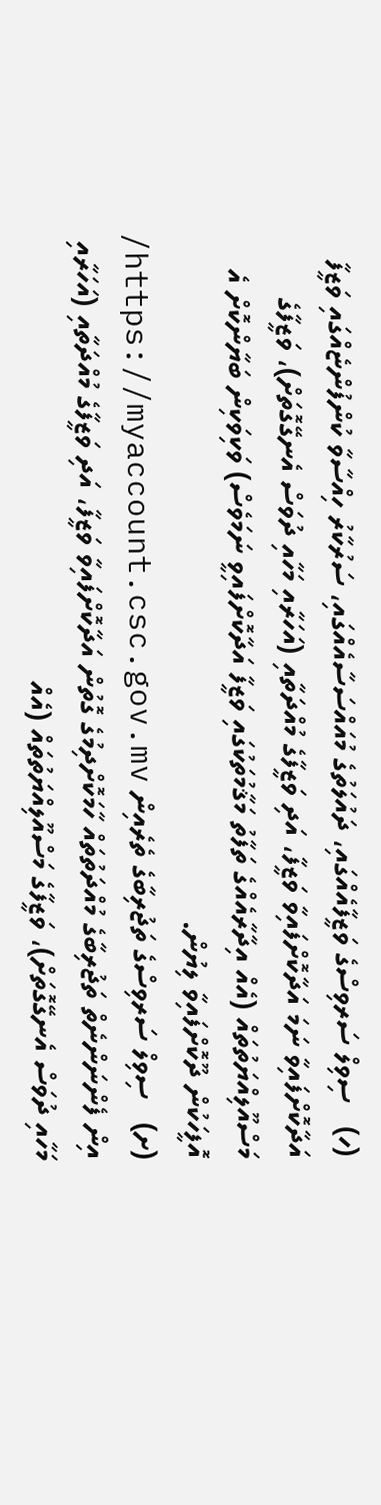(ހ)   ސިވިލް ސަރވިސްގެ ވަޒީފާއެއްގައި، ދައުލަތުގެ މުއައްސަސާއެއްގައި، ސަރުކާރު ހިއްސާވާ ކުންފުންޏެއްގައި ވަޒީފާ އަދާކޮށްފައިވާ ނަމަ އަދާކޮށްފައިވާ ވަޒީފާ، އަދި ވަޒީފާގެ މުއްދަތާއި (އަހަރާއި މަހާއި ދުވަސް އެނގޭގޮތަށް)، ވަޒީފާގެ މަސްއޫލިއްޔަތުތައް (އެއް އިދާރާއެއްގެ ތަފާތު މަޤާމުތަކުގައި ވަޒީފާ އަދާކޮށްފައިވީ ނަމަވެސް) ވަކިވަކިން ބަޔާންކޮށް އެ އޮފީހަކުން ދޫކޮށްފައިވާ ލިޔުން.
(ށ)   ސިވިލް ސަރވިސްގެ ތަޖުރިބާގެ ތެރެއިން https://myaccount.csc.gov.mv/ އިން ފެންނަންނެތް ތަޖުރިބާގެ މުއްދަތުތައް ހާމަކޮށްދިމުގެ ގޮތުން އަދާކޮށްފައިވާ ވަޒީފާ، އަދި ވަޒީފާގެ މުއްދަތާއި (އަހަރާއި މަހާއި ދުވަސް އެނގޭގޮތަށް)، ވަޒީފާގެ މަސްއޫލިއްޔަތުތައް (އެއް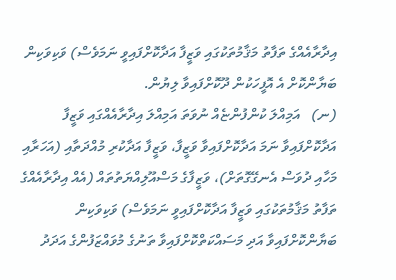އިދާރާއެއްގެ ތަފާތު މަޤާމުތަކުގައި ވަޒީފާ އަދާކޮށްފައިވީ ނަމަވެސް) ވަކިވަކިން ބަޔާންކޮށް އެ އޮފީހަކުން ދޫކޮށްފައިވާ ލިޔުން.
(ނ)   އަމިއްލަ ކުންފުންޏެއް ނުވަތަ އަމިއްލަ އިދާރާއެއްގައި ވަޒީފާ އަދާކޮށްފައިވާ ނަމަ އަދާކޮށްފައިވާ ވަޒީފާ، ވަޒީފާ އަދާކުރި މުއްދަތާއި (އަހަރާއި މަހާއި ދުވަސް އެނގޭގޮތަށް)، ވަޒީފާގެ މަސްއޫލިއްޔަތުތައް (އެއް އިދާރާއެއްގެ ތަފާތު މަޤާމުތަކުގައި ވަޒީފާ އަދާކޮށްފައިވީ ނަމަވެސް) ވަކިވަކިން ބަޔާންކޮށްފައިވާ އަދި މަސައްކަތްކޮށްފައިވާ ތަނުގެ މުވައްޒަފުންގެ އަދަދު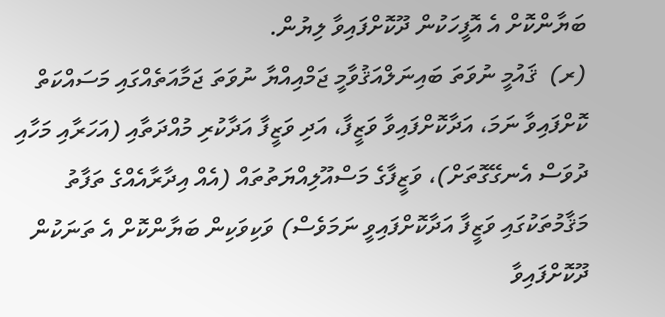ބަޔާންކޮށް އެ އޮފީހަކުން ދޫކޮށްފައިވާ ލިޔުން.
(ރ)  ޤައުމީ ނުވަތަ ބައިނަލްއަޤުވާމީ ޖަމްއިއްޔާ ނުވަތަ ޖަމާއަތެއްގައި މަސައްކަތް ކޮށްފައިވާ ނަމަ، އަދާކޮށްފައިވާ ވަޒީފާ، އަދި ވަޒީފާ އަދާކުރި މުއްދަތާއި (އަހަރާއި މަހާއި ދުވަސް އެނގޭގޮތަށް)، ވަޒީފާގެ މަސްއޫލިއްޔަތުތައް (އެއް އިދާރާއެއްގެ ތަފާތު މަޤާމުތަކުގައި ވަޒީފާ އަދާކޮށްފައިވީ ނަމަވެސް) ވަކިވަކިން ބަޔާންކޮށް އެ ތަނަކުން ދޫކޮށްފައިވާ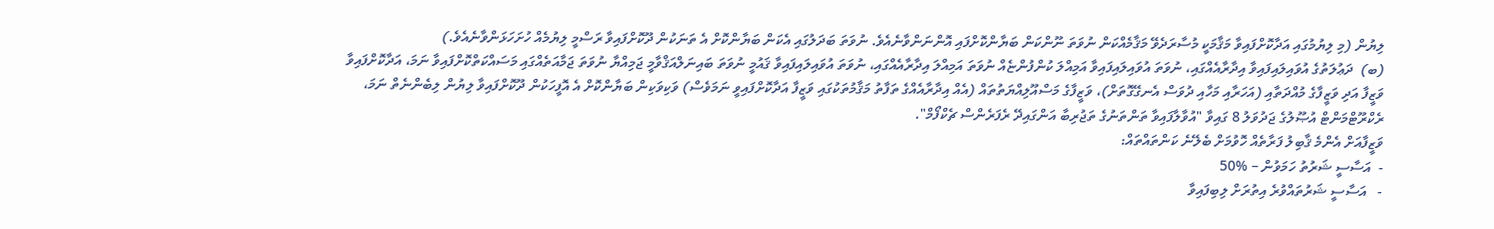ލިޔުން (މި ލިޔުމުގައި އަދާކޮށްފައިވާ މަޤާމަކީ މުސާރަދެވޭ މަޤާމެއްކަން ނުވަތަ ނޫންކަން ބަޔާންކޮށްފައި އޮންނަންވާނެއެވެ. ނުވަތަ ބަދަލުގައި އެކަން ބަޔާންކޮށް އެ ތަނަކުން ދޫކޮށްފައިވާ ރަސްމީ ލިޔުމެއް ހުށަހަޅަންވާނެއެވެ.)
(ބ)  ދަޢުލަތުގެ އުވައިލައިފައިވާ އިދާރާއެއްގައި، ނުވަތަ އުވައިލައިފައިވާ އަމިއްލަ ކުންފުންޏެއް ނުވަތަ އަމިއްލަ އިދާރާއެއްގައި، ނުވަތަ އުވައިލައިފައިވާ ޤައުމީ ނުވަތަ ބައިނަލްއަޤްވާމީ ޖަމިއްޔާ ނުވަތަ ޖަމާއަތެއްގައި މަސައްކަތްކޮށްފައިވާ ނަމަ، އަދާކޮށްފައިވާ ވަޒީފާ އަދި ވަޒީފާގެ މުއްދަތާއި (އަހަރާއި މަހާއި ދުވަސް އެނގޭގޮތަށް)، ވަޒީފާގެ މަސްއޫލިއްޔަތުތައް (އެއް އިދާރާއެއްގެ ތަފާތު މަޤާމުތަކުގައި ވަޒީފާ އަދާކޮށްފައިވީ ނަމަވެސް) ވަކިވަކިން ބަޔާންކޮށް އެ އޮފީހަކުން ދޫކޮށްފައިވާ ލިޔުން ލިބެންނެތް ނަމަ، ރެކްރޫޓްމަންޓް އުޞޫލުގެ ޖަދުވަލު 8 ގައިވާ "އުވާލާފައިވާ ތަންތަނުގެ ތަޖުރިބާ އަންގައިދޭ ރެފަރެންސް ޗެކްފޯމް".
ވަޒީފާއަށް އެންމެ ޤާބިލު ފަރާތެއް ހޮވުމަށް ބެލޭނެ ކަންތައްތައް:
-  އަސާސީ ޝަރުތު ހަމަވުން – %50
-   އަސާސީ ޝަރުތައްވުރެ އިތުރަށް ލިބިފައިވާ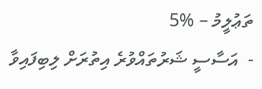ތަޢުލީމު – %5
-  އަސާސީ ޝަރުތައްވުރެ އިތުރަށް ލިބިފައިވާ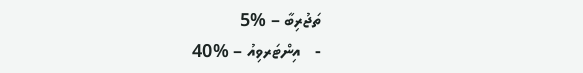ތަޖުރިބާ – %5
-   އިންޓަރވިއު – %40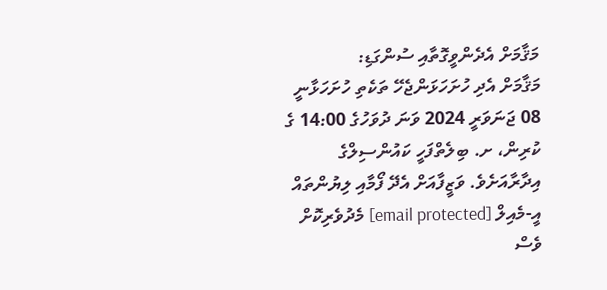މަޤާމަށް އެދެންވީގޮތާއި ސުންގަޑި:
މަޤާމަށް އެދި ހުށަހަޅަންޖެހޭ ތަކެތި ހުށަހަޅާނީ 08 ޖަނަވަރީ 2024 ވަނަ ދުވަހުގެ 14:00 ގެ ކުރިން، ށ. ބިލެތްފަހީ ކައުންސިލްގެ އިދާރާއަށެވެ. ވަޒީފާއަށް އެދޭ ފޯމާއި ލިޔުންތައް އީ-މެއިލް [email protected] މެދުވެރިކޮށް ވެސް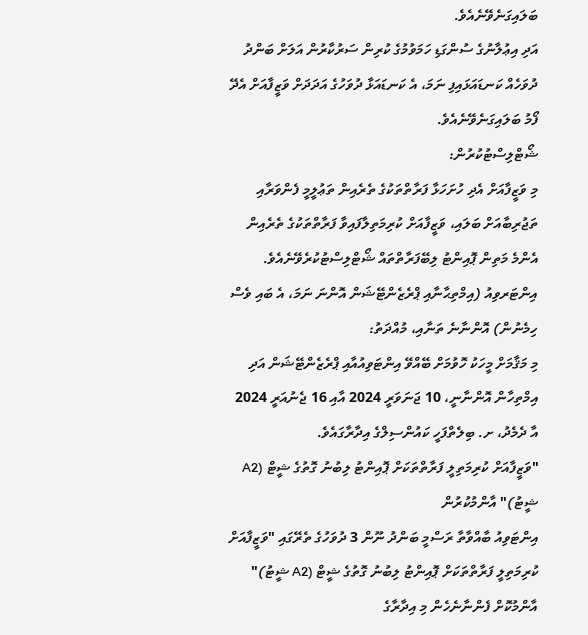ބަލައިގަނެވޭނެއެވެ.
އަދި އިޢުލާނުގެ ސުންގަޑި ހަމަވުމުގެ ކުރިން ސަރުކާރުން އަލަށް ބަންދު ދުވަހެއް ކަނޑައަޅައިފި ނަމަ، އެ ކަނޑައަޅާ ދުވަހުގެ އަދަދަށް ވަޒީފާއަށް އެދޭ ފޯމު ބަލައިގަނެވޭނެއެވެ.
ޝޯޓްލިސްޓުކުރުން:
މި ވަޒީފާއަށް އެދި ހުށަހަޅާ ފަރާތްތަކުގެ ތެރެއިން ތަޢުލީމީ ފެންވަރާއި ތަޖުރިބާއަށް ބަލައި، ވަޒީފާއަށް ކުރިމަތިލާފައިވާ ފަރާތްތަކުގެ ތެރެއިން އެންމެ މަތިން ޕޮއިންޓު ލިބޭފަރާތްތައް ޝޯޓްލިސްޓުކުރެވޭނެއެވެ.
އިންޓަރވިއު (އިމްތިޙާނާއި ޕްރެޒެންޓޭޝަން އޮންނަ ނަމަ، އެ ބައި ވެސް ހިމެނުން) އޮންނާނެ ތަނާއި، މުއްދަތު:
މި މަޤާމަށް މީހަކު ހޮވުމަށް ބޭއްވޭ އިންޓަވިއުއާއި ޕްރެޒެންޓޭޝަން އަދި އިމްތިހާން އޮންނާނީ، 10 ޖަނަވަރީ 2024 އާއި 16 ޖެނުއަރީ 2024 އާ ދެމެދު، ށ. ބިލެތްފަހީ ކައުންސިލްގެ އިދާރާގައެވެ.
"ވަޒީފާއަށް ކުރިމަތިލީ ފަރާތްތަކަށް ޕޮއިންޓު ލިބުނު ގޮތުގެ ޝީޓް (A2 ޝީޓު)" އާންމުކުރުން
އިންޓަވިއު ބާއްވާތާ ރަސްމީ ބަންދު ނޫން 3 ދުވަހުގެ ތެރޭގައި "ވަޒީފާއަށް ކުރިމަތިލީ ފަރާތްތަކަށް ޕޮއިންޓު ލިބުނު ގޮތުގެ ޝީޓް (A2 ޝީޓު)" އާންމުކޮށް ފެންނާނެހެން މި އިދާރާގެ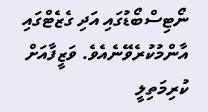ނޯޓިސްބޯޑުގައި އަދި ގެޒެޓްގައި އާންމުކުރެވޭނެއެވެ. ވަޒީފާއަށް ކުރިމަތިލީ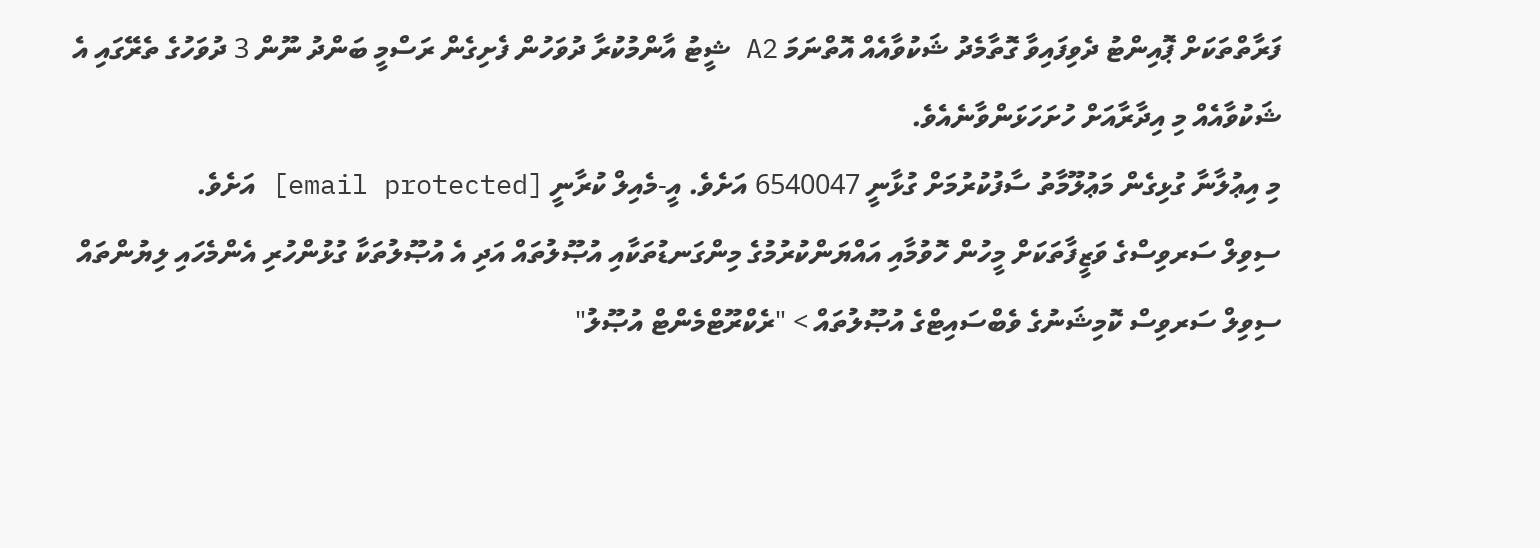ފަރާތްތަކަށް ޕޮއިންޓު ދެވިފައިވާ ގޮތާމެދު ޝަކުވާއެއް އޮތްނަމަ A2 ޝީޓު އާންމުކުރާ ދުވަހުން ފެށިގެން ރަސްމީ ބަންދު ނޫން 3 ދުވަހުގެ ތެރޭގައި އެ ޝަކުވާއެއް މި އިދާރާއަށް ހުށަހަޅަންވާނެއެވެ.
މި އިޢުލާނާ ގުޅިގެން މަޢުލޫމާތު ސާފުކުރުމަށް ގުޅާނީ 6540047 އަށެވެ. އީ-މެއިލް ކުރާނީ [email protected] އަށެވެ.
ސިވިލް ސަރވިސްގެ ވަޒީފާތަކަށް މީހުން ހޮވުމާއި އައްޔަންކުރުމުގެ މިންގަނޑުތަކާއި އުޞޫލުތައް އަދި އެ އުޞޫލުތަކާ ގުޅުންހުރި އެންމެހައި ލިޔުންތައް ސިވިލް ސަރވިސް ކޮމިޝަނުގެ ވެބްސައިޓްގެ އުޞޫލުތައް > "ރެކްރޫޓްމެންޓް އުޞޫލު"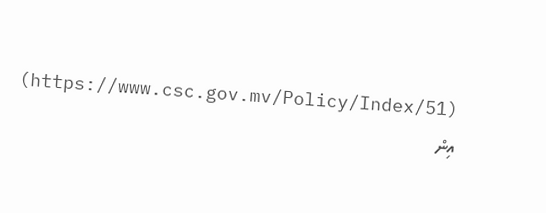(https://www.csc.gov.mv/Policy/Index/51) އިން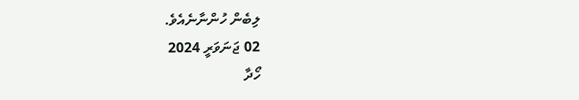ލިބެން ހުންނާނެއެވެ.
02 ޖަނަވަރީ 2024
ހޯދާ